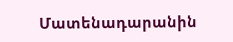Մատենադարանին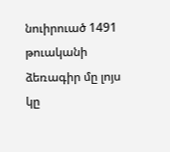նուիրուած 1491 թուականի ձեռագիր մը լոյս կը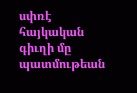սփռէ հայկական գիւղի մը պատմութեան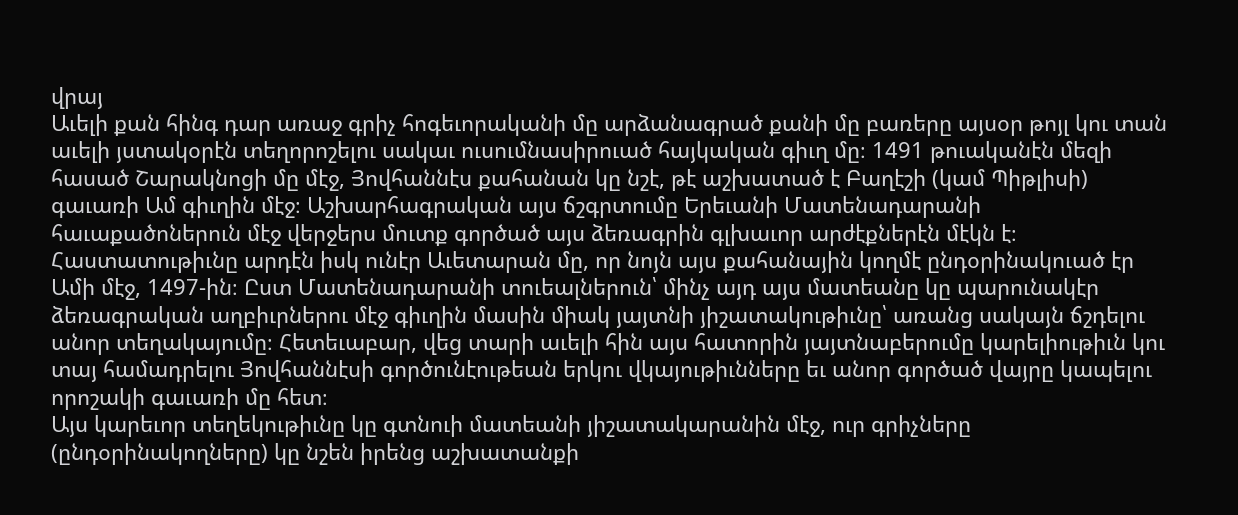վրայ
Աւելի քան հինգ դար առաջ գրիչ հոգեւորականի մը արձանագրած քանի մը բառերը այսօր թոյլ կու տան աւելի յստակօրէն տեղորոշելու սակաւ ուսումնասիրուած հայկական գիւղ մը։ 1491 թուականէն մեզի հասած Շարակնոցի մը մէջ, Յովհաննէս քահանան կը նշէ, թէ աշխատած է Բաղէշի (կամ Պիթլիսի) գաւառի Ամ գիւղին մէջ։ Աշխարհագրական այս ճշգրտումը Երեւանի Մատենադարանի հաւաքածոներուն մէջ վերջերս մուտք գործած այս ձեռագրին գլխաւոր արժէքներէն մէկն է։
Հաստատութիւնը արդէն իսկ ունէր Աւետարան մը, որ նոյն այս քահանային կողմէ ընդօրինակուած էր Ամի մէջ, 1497-ին։ Ըստ Մատենադարանի տուեալներուն՝ մինչ այդ այս մատեանը կը պարունակէր ձեռագրական աղբիւրներու մէջ գիւղին մասին միակ յայտնի յիշատակութիւնը՝ առանց սակայն ճշդելու անոր տեղակայումը։ Հետեւաբար, վեց տարի աւելի հին այս հատորին յայտնաբերումը կարելիութիւն կու տայ համադրելու Յովհաննէսի գործունէութեան երկու վկայութիւնները եւ անոր գործած վայրը կապելու որոշակի գաւառի մը հետ։
Այս կարեւոր տեղեկութիւնը կը գտնուի մատեանի յիշատակարանին մէջ, ուր գրիչները (ընդօրինակողները) կը նշեն իրենց աշխատանքի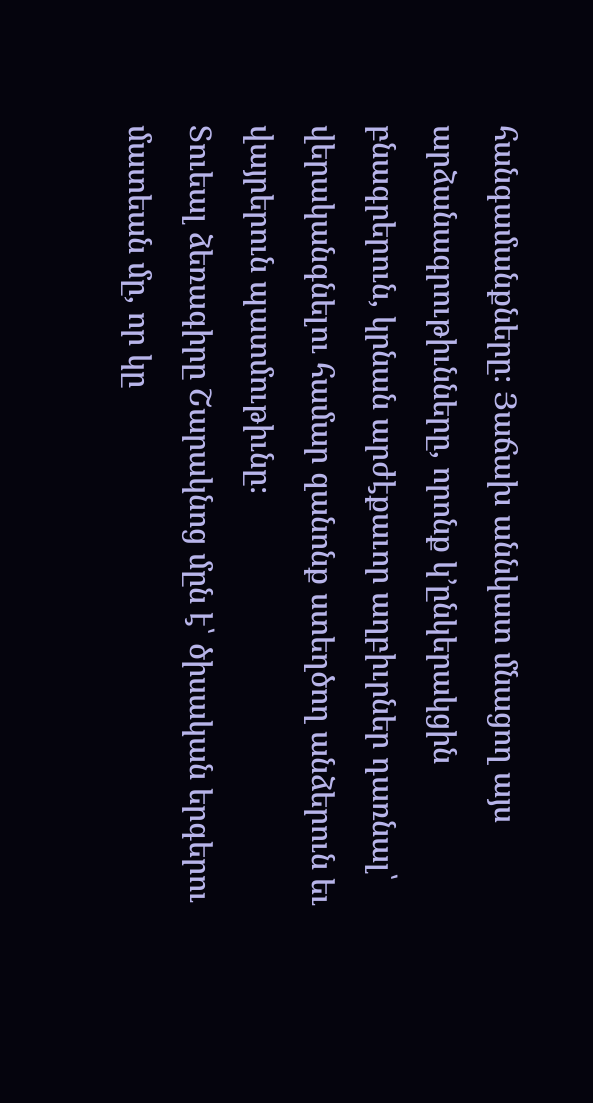հանգամանքները։ Յաճախ աննկատ մնացող այս արձանագրութիւնները, որոնք կ՚ընկերակցին բնագրերուն, կրնան արժէքաւոր աղբիւրներ դառնալ՝ վերականգնելու համար զանոնք ստեղծող անձերուն եւ վայրերուն պատմութիւնը։
Տուեալ ձեռագիրը Շարակնոց մըն է՝ ծիսական երգերու մատեան մը, որ կը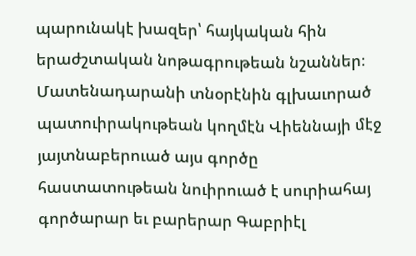պարունակէ խազեր՝ հայկական հին երաժշտական նոթագրութեան նշաններ։ Մատենադարանի տնօրէնին գլխաւորած պատուիրակութեան կողմէն Վիեննայի մէջ յայտնաբերուած այս գործը հաստատութեան նուիրուած է սուրիահայ գործարար եւ բարերար Գաբրիէլ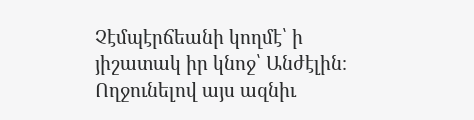Չէմպէրճեանի կողմէ՝ ի յիշատակ իր կնոջ՝ Անժէլին։
Ողջունելով այս ազնիւ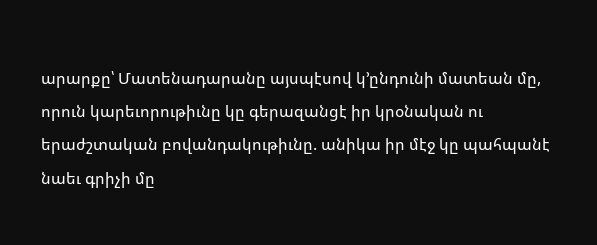արարքը՝ Մատենադարանը այսպէսով կ՚ընդունի մատեան մը, որուն կարեւորութիւնը կը գերազանցէ իր կրօնական ու երաժշտական բովանդակութիւնը. անիկա իր մէջ կը պահպանէ նաեւ գրիչի մը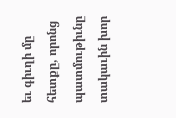եւ գիւղի մը հետքը, որոնց պատմութիւնը տակաւին խոր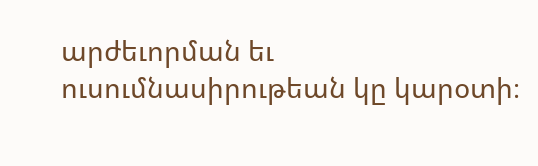արժեւորման եւ ուսումնասիրութեան կը կարօտի։